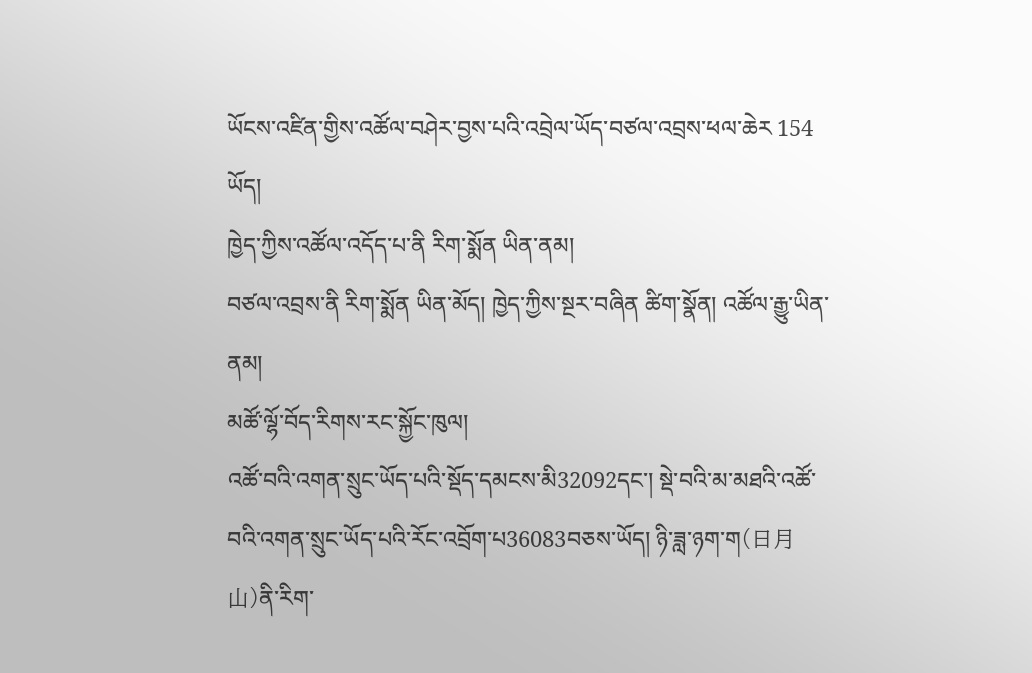ཡོངས་འཛིན་གྱིས་འཚོལ་བཤེར་བྱས་པའི་འབྲེལ་ཡོད་བཙལ་འབྲས་ཕལ་ཆེར 154 ཡོད།
ཁྱེད་ཀྱིས་འཚོལ་འདོད་པ་ནི རིག་སྨོན ཡིན་ནམ།
བཙལ་འབྲས་ནི རིག་སྨོན ཡིན་མོད། ཁྱེད་ཀྱིས་སྔར་བཞིན ཚིག་སྣོན། འཚོལ་རྒྱུ་ཡིན་ནམ།
མཚོ་ལྷོ་བོད་རིགས་རང་སྐྱོང་ཁུལ།
འཚོ་བའི་འགན་སྲུང་ཡོད་པའི་སྡོད་དམངས་མི32092དང་། སྡེ་བའི་མ་མཐའི་འཚོ་བའི་འགན་སྲུང་ཡོད་པའི་རོང་འབྲོག་པ36083བཅས་ཡོད། ཉི་ཟླ་ཉག་ག(日月山)ནི་རིག་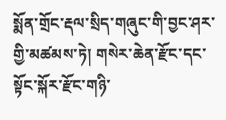སྨོན་གྲོང་རྡལ་སྲིད་གཞུང་གི་བྱང་ཤར་གྱི་མཚམས་ཏེ། གསེར་ཆེན་རྫོང་དང་སྟོང་སྐོར་རྫོང་གཉི་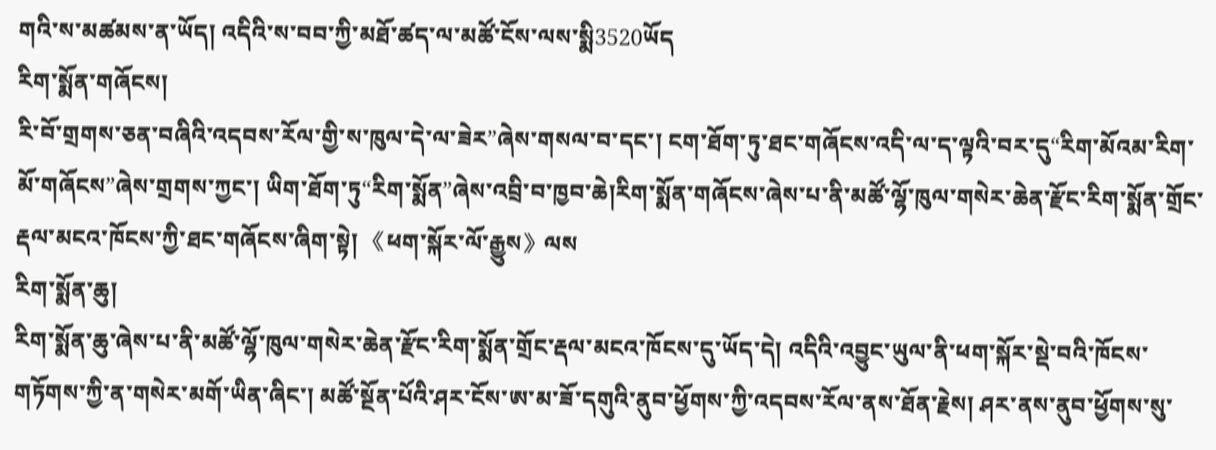གའི་ས་མཚམས་ན་ཡོད། འདིའི་ས་བབ་ཀྱི་མཐོ་ཚད་ལ་མཚོ་ངོས་ལས་སྨི3520ཡོད
རིག་སྨོན་གཞོངས།
རི་བོ་གྲགས་ཅན་བཞིའི་འདབས་རོལ་གྱི་ས་ཁུལ་དེ་ལ་ཟེར”ཞེས་གསལ་བ་དང་། ངག་ཐོག་ཏུ་ཐང་གཞོངས་འདི་ལ་ད་ལྟའི་བར་དུ“རིག་མོའམ་རིག་མོ་གཞོངས”ཞེས་གྲགས་ཀྱང་། ཡིག་ཐོག་ཏུ“རིག་སྨོན”ཞེས་འབྲི་བ་ཁྱབ་ཆེ།རིག་སྨོན་གཞོངས་ཞེས་པ་ནི་མཚོ་ལྷོ་ཁུལ་གསེར་ཆེན་རྫོང་རིག་སྨོན་གྲོང་རྡལ་མངའ་ཁོངས་ཀྱི་ཐང་གཞོངས་ཞིག་སྟེ། 《ཕག་སྐོར་ལོ་རྒྱུས》ལས
རིག་སྨོན་ཆུ།
རིག་སྨོན་ཆུ་ཞེས་པ་ནི་མཚོ་ལྷོ་ཁུལ་གསེར་ཆེན་རྫོང་རིག་སྨོན་གྲོང་རྡལ་མངའ་ཁོངས་དུ་ཡོད་དེ། འདིའི་འབྱུང་ཡུལ་ནི་ཕག་སྐོར་སྡེ་བའི་ཁོངས་གཏོགས་ཀྱི་ན་གསེར་མགོ་ཡིན་ཞིང་། མཚོ་སྔོན་པོའི་ཤར་ངོས་ཨ་མ་ཟོ་དགུའི་ནུབ་ཕྱོགས་ཀྱི་འདབས་རོལ་ནས་ཐོན་རྗེས། ཤར་ནས་ནུབ་ཕྱོགས་སུ་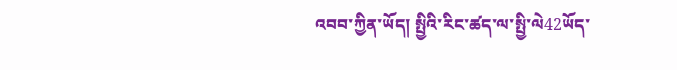འབབ་ཀྱིན་ཡོད། སྤྱིའི་རིང་ཚད་ལ་སྤྱི་ལེ42ཡོད་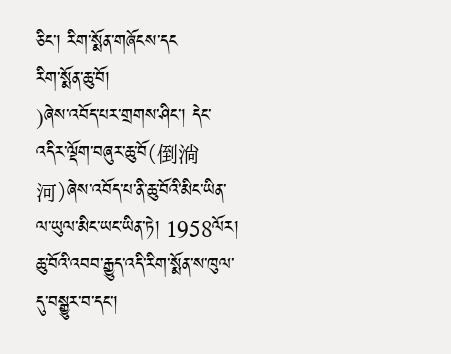ཅིང་། རིག་སྨོན་གཞོངས་དང
རིག་སྨོན་ཆུ་བོ།
)ཞེས་འབོད་པར་གྲགས་ཤིང་། དེང་འདིར་ལྡོག་བཞུར་ཆུ་བོ(倒淌河)ཞེས་འབོད་པ་ནི་ཆུ་བོའི་མིང་ཡིན་ལ་ཡུལ་མིང་ཡང་ཡིན་ཏེ། 1958ལོར། ཆུ་བོའི་འབབ་རྒྱུད་འདི་རིག་སྨོན་ས་ཁུལ་དུ་བསྒྱུར་བ་དང་།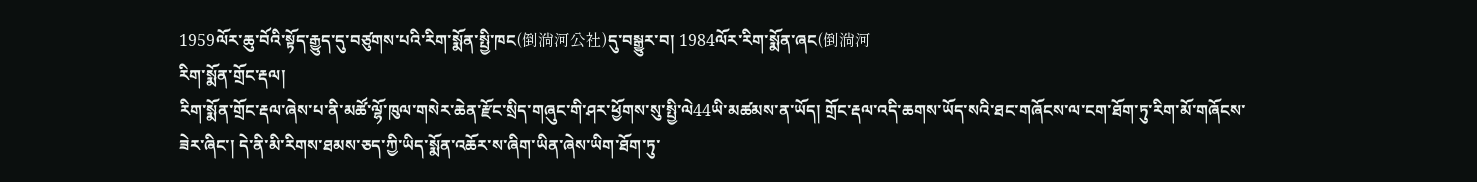1959ལོར་ཆུ་བོའི་སྟོད་རྒྱུད་དུ་བཙུགས་པའི་རིག་སྨོན་སྤྱི་ཁང(倒淌河公社)དུ་བསྒྱུར་བ། 1984ལོར་རིག་སྨོན་ཞང(倒淌河
རིག་སྨོན་གྲོང་རྡལ།
རིག་སྨོན་གྲོང་རྡལ་ཞེས་པ་ནི་མཚོ་ལྷོ་ཁུལ་གསེར་ཆེན་རྫོང་སྲིད་གཞུང་གི་ཤར་ཕྱོགས་སུ་སྤྱི་ལེ44ཡི་མཚམས་ན་ཡོད། གྲོང་རྡལ་འདི་ཆགས་ཡོད་སའི་ཐང་གཞོངས་ལ་ངག་ཐོག་ཏུ་རིག་མོ་གཞོངས་ཟེར་ཞིང་། དེ་ནི་མི་རིགས་ཐམས་ཅད་ཀྱི་ཡིད་སྨོན་འཆོར་ས་ཞིག་ཡིན་ཞེས་ཡིག་ཐོག་ཏུ་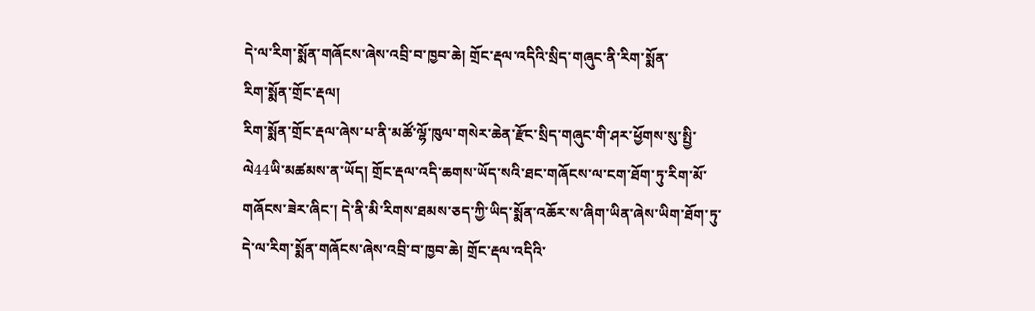དེ་ལ་རིག་སྨོན་གཞོངས་ཞེས་འབྲི་བ་ཁྱབ་ཆེ། གྲོང་རྡལ་འདིའི་སྲིད་གཞུང་ནི་རིག་སྨོན་
རིག་སྨོན་གྲོང་རྡལ།
རིག་སྨོན་གྲོང་རྡལ་ཞེས་པ་ནི་མཚོ་ལྷོ་ཁུལ་གསེར་ཆེན་རྫོང་སྲིད་གཞུང་གི་ཤར་ཕྱོགས་སུ་སྤྱི་ལེ44ཡི་མཚམས་ན་ཡོད། གྲོང་རྡལ་འདི་ཆགས་ཡོད་སའི་ཐང་གཞོངས་ལ་ངག་ཐོག་ཏུ་རིག་མོ་གཞོངས་ཟེར་ཞིང་། དེ་ནི་མི་རིགས་ཐམས་ཅད་ཀྱི་ཡིད་སྨོན་འཆོར་ས་ཞིག་ཡིན་ཞེས་ཡིག་ཐོག་ཏུ་དེ་ལ་རིག་སྨོན་གཞོངས་ཞེས་འབྲི་བ་ཁྱབ་ཆེ། གྲོང་རྡལ་འདིའི་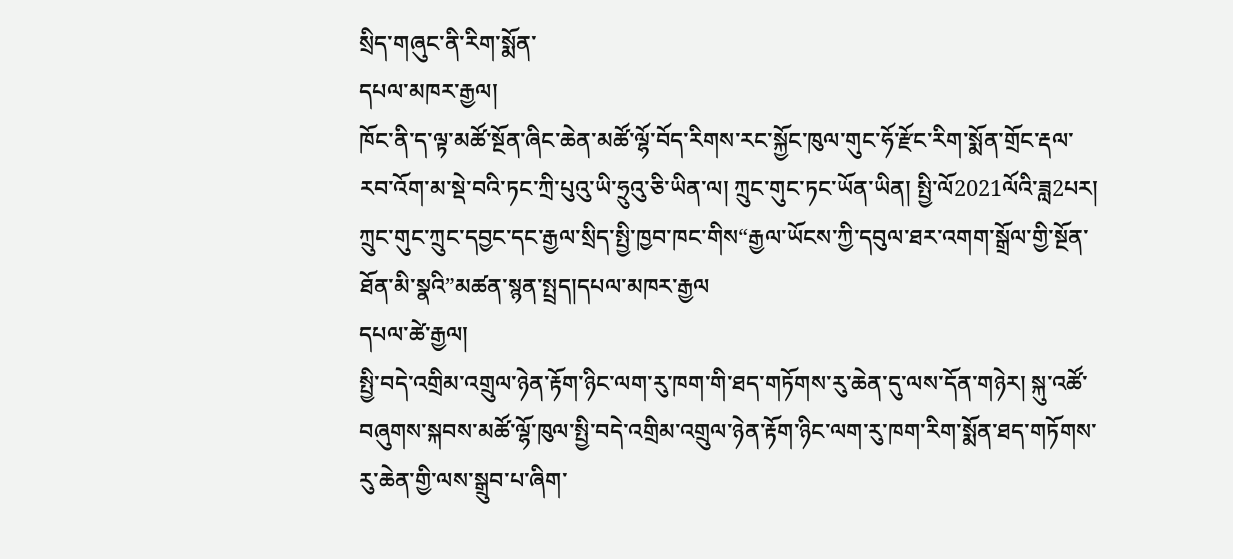སྲིད་གཞུང་ནི་རིག་སྨོན་
དཔལ་མཁར་རྒྱལ།
ཁོང་ནི་ད་ལྟ་མཚོ་སྔོན་ཞིང་ཆེན་མཚོ་ལྷོ་བོད་རིགས་རང་སྐྱོང་ཁུལ་གུང་ཧོ་རྫོང་རིག་སྨོན་གྲོང་རྡལ་རབ་འོག་མ་སྡེ་བའི་ཏང་ཀྲི་པུའུ་ཡི་ཧྲུའུ་ཅི་ཡིན་ལ། ཀྲུང་གུང་ཏང་ཡོན་ཡིན། སྤྱི་ལོ2021ལོའི་ཟླ2པར། ཀྲུང་གུང་ཀྲུང་དབྱང་དང་རྒྱལ་སྲིད་སྤྱི་ཁྱབ་ཁང་གིས“རྒྱལ་ཡོངས་ཀྱི་དབུལ་ཐར་འགག་སྒྲོལ་གྱི་སྔོན་ཐོན་མི་སྣའི”མཚན་སྙན་སྤྲད།དཔལ་མཁར་རྒྱལ
དཔལ་ཚེ་རྒྱལ།
སྤྱི་བདེ་འགྲིམ་འགྲུལ་ཉེན་རྟོག་ཉིང་ལག་རུ་ཁག་གི་ཐད་གཏོགས་རུ་ཆེན་དུ་ལས་དོན་གཉེར། སྐུ་འཚོ་བཞུགས་སྐབས་མཚོ་ལྷོ་ཁུལ་སྤྱི་བདེ་འགྲིམ་འགྲུལ་ཉེན་རྟོག་ཉིང་ལག་རུ་ཁག་རིག་སྨོན་ཐད་གཏོགས་རུ་ཆེན་གྱི་ལས་སྒྲུབ་པ་ཞིག་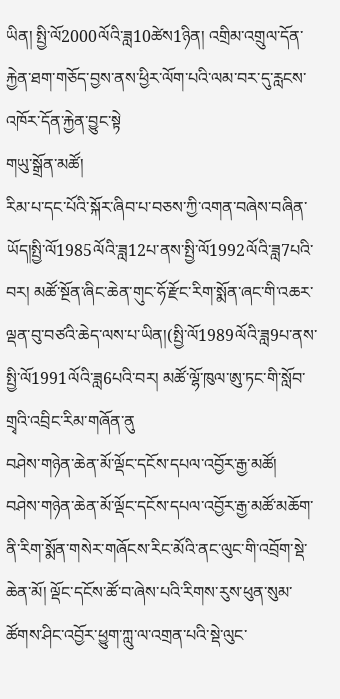ཡིན། སྤྱི་ལོ2000ལོའི་ཟླ10ཚེས1ཉིན། འགྲིམ་འགྲུལ་དོན་རྐྱེན་ཐག་གཅོད་བྱས་ནས་ཕྱིར་ལོག་པའི་ལམ་བར་དུ་རླངས་འཁོར་དོན་རྐྱེན་བྱུང་སྟེ
གཡུ་སྒྲོན་མཚོ།
རིམ་པ་དང་པོའི་སྐོར་ཞིབ་པ་བཅས་ཀྱི་འགན་བཞེས་བཞིན་ཡོད།སྤྱི་ལོ1985ལོའི་ཟླ12པ་ནས་སྤྱི་ལོ1992ལོའི་ཟླ7པའི་བར། མཚོ་སྔོན་ཞིང་ཆེན་གུང་ཧོ་རྫོང་རིག་སྨོན་ཞང་གི་འཆར་ལྡན་བུ་བཙའི་ཆེད་ལས་པ་ཡིན།(སྤྱི་ལོ1989ལོའི་ཟླ9པ་ནས་སྤྱི་ལོ1991ལོའི་ཟླ6པའི་བར། མཚོ་ལྷོ་ཁུལ་ཨུ་ཏང་གི་སློབ་གྲྭའི་འབྲིང་རིམ་གཞོན་ནུ
བཤེས་གཉེན་ཆེན་མོ་ལྡོང་དངོས་དཔལ་འབྱོར་རྒྱ་མཚོ།
བཤེས་གཉེན་ཆེན་མོ་ལྡོང་དངོས་དཔལ་འབྱོར་རྒྱ་མཚོ་མཆོག་ནི་རིག་སྨོན་གསེར་གཞོངས་རིང་མོའི་ནང་ལུང་གི་འབྲོག་སྡེ་ཆེན་མོ། ལྡོང་དངོས་ཚོ་བ་ཞེས་པའི་རིགས་རུས་ཕུན་སུམ་ཚོགས་ཤིང་འབྱོར་ཕྱུག་ཀླུ་ལ་འགྲན་པའི་སྡེ་ལུང་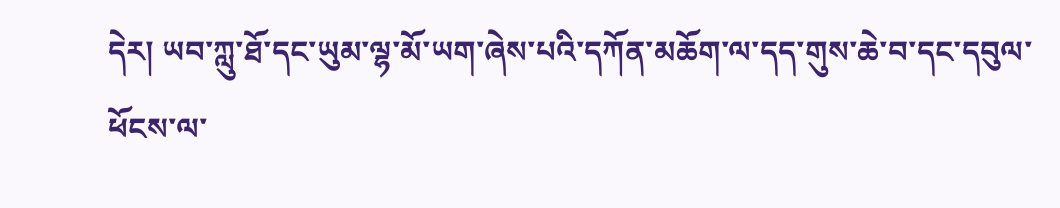དེར། ཡབ་ཀླུ་ཐོ་དང་ཡུམ་ལྷ་མོ་ཡག་ཞེས་པའི་དཀོན་མཆོག་ལ་དད་གུས་ཆེ་བ་དང་དབུལ་ཕོངས་ལ་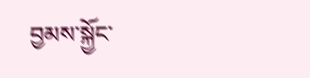བྱམས་སྐྱོང་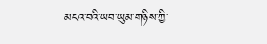མངའ་བའི་ཡབ་ཡུམ་གཉིས་ཀྱི་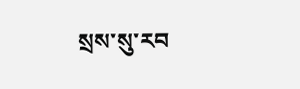སྲས་སུ་རབ